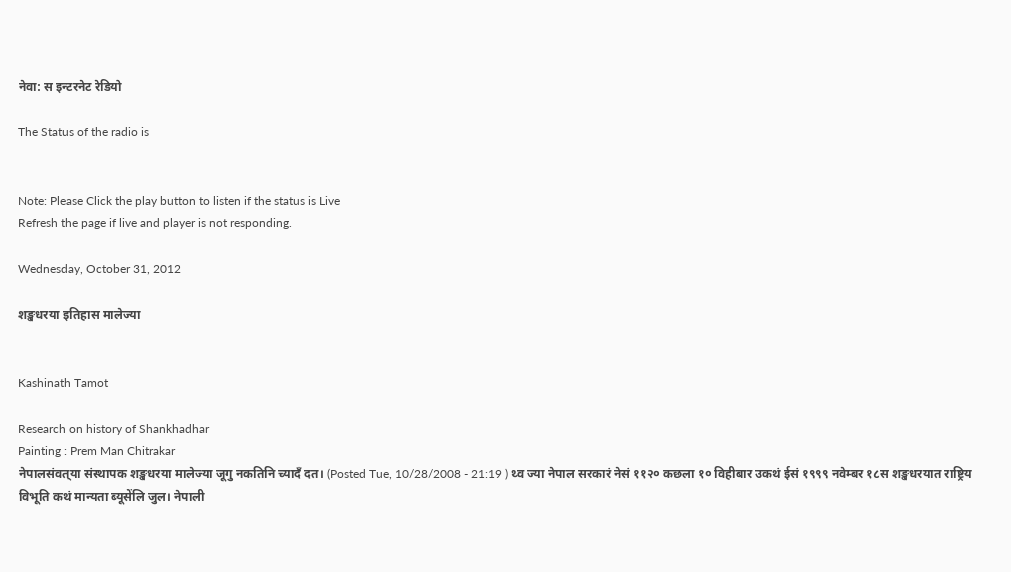नेवा: स इन्टरनेट रेडियो

The Status of the radio is


Note: Please Click the play button to listen if the status is Live
Refresh the page if live and player is not responding.

Wednesday, October 31, 2012

शङ्खधरया इतिहास मालेज्या


Kashinath Tamot

Research on history of Shankhadhar
Painting : Prem Man Chitrakar
नेपालसंवत्‌या संस्थापक शङ्खधरया मालेज्या जूगु नकतिनि च्यादँ दत। (Posted Tue, 10/28/2008 - 21:19 ) थ्व ज्या नेपाल सरकारं नेसं ११२० कछला १० विहीबार उकथं ईसं १९९९ नवेम्बर १८स शङ्खधरयात राष्ट्रिय विभूति कथं मान्यता ब्यूसेंलि जुल। नेपाली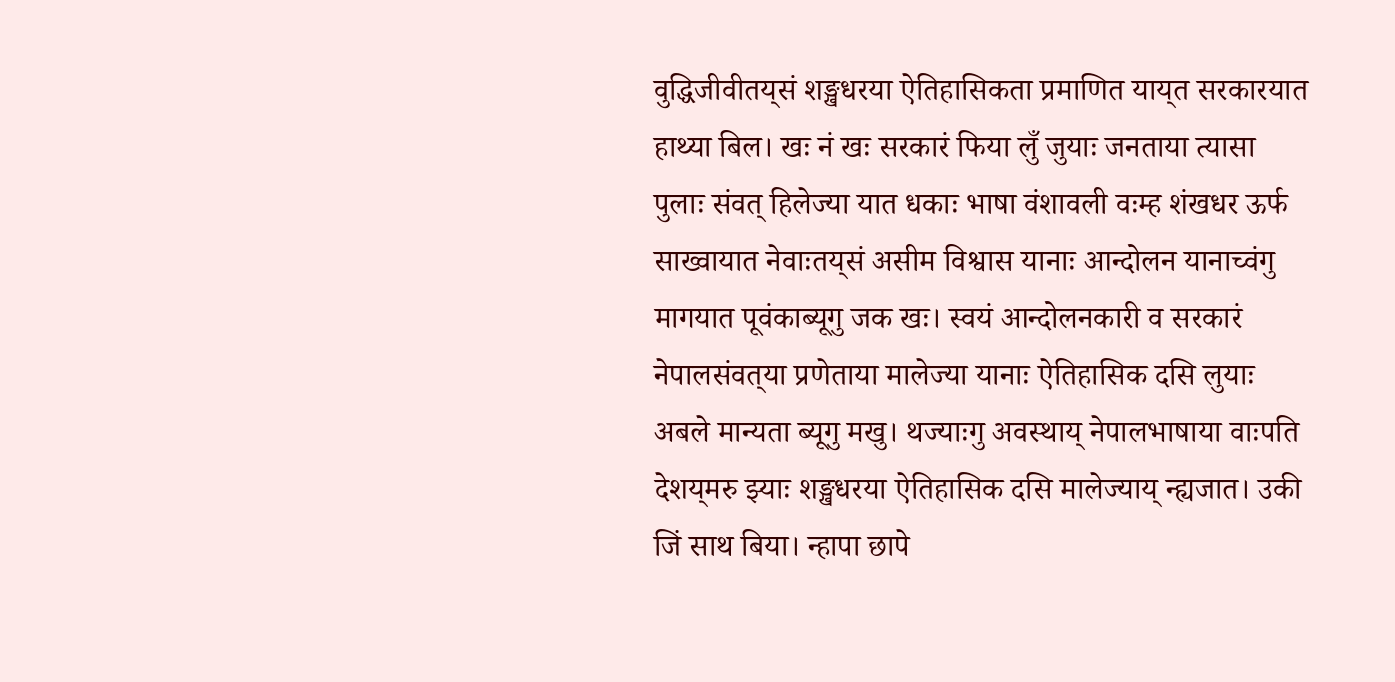वुद्धिजीवीतय्‌सं शङ्खधरया ऐतिहासिकता प्रमाणित याय्‌त सरकारयात हाथ्या बिल। खः नं खः सरकारं फिया लुँ जुयाः जनताया त्यासा पुलाः संवत् हिलेज्या यात धकाः भाषा वंशावली वःम्ह शंखधर ऊर्फ साख्वायात नेवाःतय्‌सं असीम विश्वास यानाः आन्दोलन यानाच्वंगु मागयात पूवंकाब्यूगु जक खः। स्वयं आन्दोलनकारी व सरकारं नेपालसंवत्‌या प्रणेताया मालेज्या यानाः ऐतिहासिक दसि लुयाः अबले मान्यता ब्यूगु मखु। थज्याःगु अवस्थाय् नेपालभाषाया वाःपति देशय्‌मरु झ्याः शङ्खधरया ऐतिहासिक दसि मालेज्याय् न्ह्यजात। उकी जिं साथ बिया। न्हापा छापे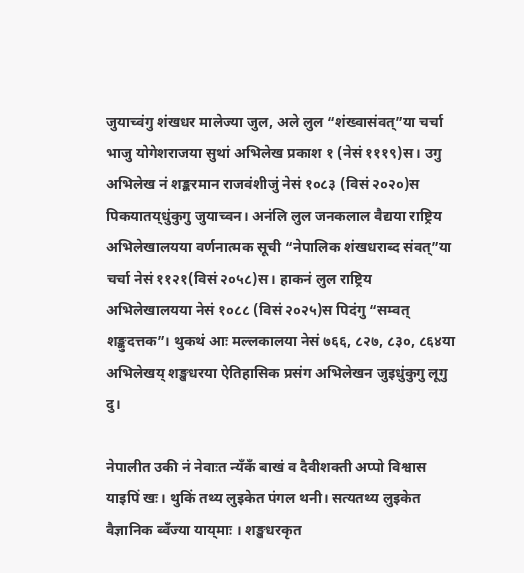जुयाच्वंगु शंखधर मालेज्या जुल, अले लुल “शंख्वासंवत्”या चर्चा भाजु योगेशराजया सुथां अभिलेख प्रकाश १ (नेसं १११९)स। उगु अभिलेख नं शङ्करमान राजवंशीजुं नेसं १०८३ (विसं २०२०)स पिकयातय्‌धुंकुगु जुयाच्वन। अनंलि लुल जनकलाल वैद्यया राष्ट्रिय अभिलेखालयया वर्णनात्मक सूची “नेपालिक शंखधराब्द संवत्”या चर्चा नेसं ११२१(विसं २०५८)स। हाकनं लुल राष्ट्रिय अभिलेखालयया नेसं १०८८ (विसं २०२५)स पिदंगु “सम्वत् शङ्कुदत्तक”। थुकथं आः मल्लकालया नेसं ७६६, ८२७, ८३०, ८६४या अभिलेखय् शङ्खधरया ऐतिहासिक प्रसंग अभिलेखन जुइधुंकुगु लूगु दु।

नेपालीत उकी नं नेवाःत न्यँकँ बाखं व दैवीशक्ती अप्पो विश्वास याइपिं खः। थुकिं तथ्य लुइकेत पंगल थनी। सत्यतथ्य लुइकेत वैज्ञानिक ब्वँज्या याय्‌माः । शङ्खधरकृत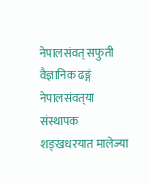नेपालसंवत् सफुती वैज्ञानिक ढङ्गं नेपालसंवत्‌या संस्थापक शङ्खधरयात मालेज्या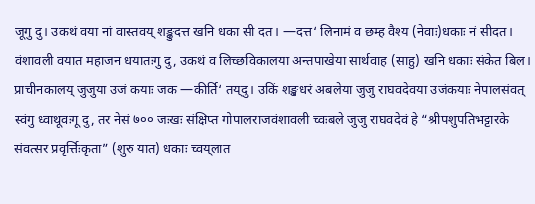जूगु दु। उकथं वया नां वास्तवय्‌ शङ्कुदत्त खनि धका सी दत। —दत्त‘ लिनामं व छम्ह वैश्य (नेवाः)धकाः नं सीदत। वंशावली वयात महाजन धयातःगु दु, उकथं व लिच्छविकालया अन्तपाखेया सार्थवाह (साहु) खनि धकाः संकेत बिल। प्राचीनकालय् जुजुया उजं कयाः जक —कीर्ति‘ तय्‌दु। उकिं शङ्खधरं अबलेया जुजु राघवदेवया उजंकयाः नेपालसंवत् स्वंगु ध्वाथूवःगू दु, तर नेसं ७०० जःखः संक्षिप्त गोपालराजवंशावली च्वःबले जुजु राघवदेवं हे “श्रीपशुपतिभट्टारके संवत्सर प्रवृर्त्तिःकृता” (शुरु यात) धकाः च्वय्‌लात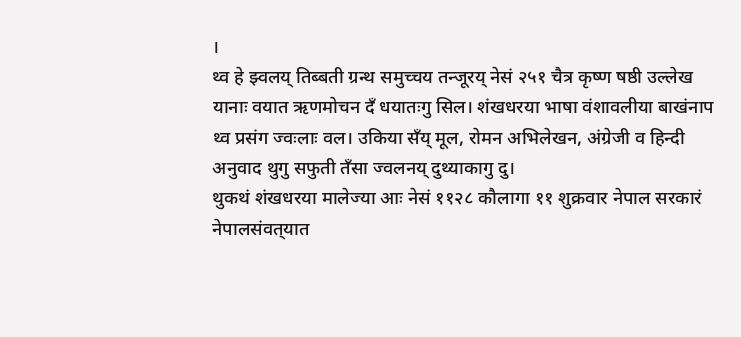।
थ्व हे झ्वलय् तिब्बती ग्रन्थ समुच्चय तन्जूरय् नेसं २५१ चैत्र कृष्ण षष्ठी उल्लेख यानाः वयात ऋणमोचन दँ धयातःगु सिल। शंखधरया भाषा वंशावलीया बाखंनाप थ्व प्रसंग ज्वःलाः वल। उकिया सँय् मूल, रोमन अभिलेखन, अंग्रेजी व हिन्दी अनुवाद थुगु सफुती तँसा ज्वलनय् दुथ्याकागु दु।
थुकथं शंखधरया मालेज्या आः नेसं ११२८ कौलागा ११ शुक्रवार नेपाल सरकारं नेपालसंवत्‌यात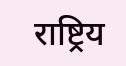राष्ट्रिय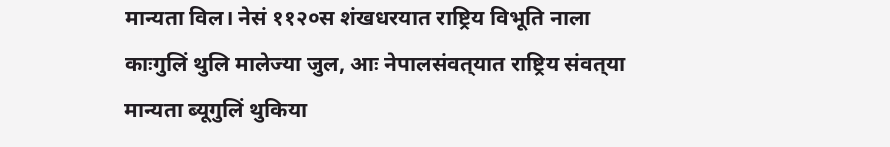मान्यता विल। नेसं ११२०स शंखधरयात राष्ट्रिय विभूति नाला काःगुलिं थुलि मालेज्या जुल, आः नेपालसंवत्‌यात राष्ट्रिय संवत्‌या मान्यता ब्यूगुलिं थुकिया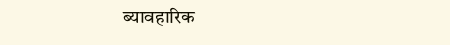ब्यावहारिक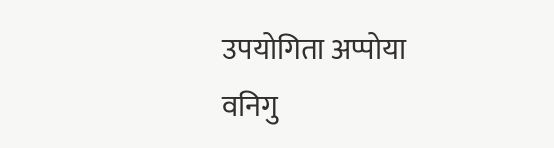उपयोगिता अप्पोया वनिगु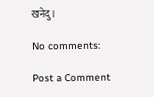खनेदु।

No comments:

Post a Comment